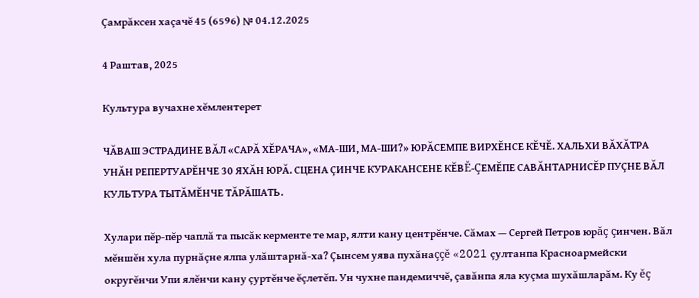Çамрăксен хаçачĕ 45 (6596) № 04.12.2025

4 Раштав, 2025

Культура вучахне хĕмлентерет

ЧĂВАШ ЭСТРАДИНЕ ВĂЛ «САРĂ ХĔРАЧА», «МА-ШИ, МА-ШИ?» ЮРĂСЕМПЕ ВИРХĔНСЕ КĔЧĔ. ХАЛЬХИ ВĂХĂТРА УНĂН РЕПЕРТУАРĔНЧЕ 30 ЯХĂН ЮРĂ. СЦЕНА ÇИНЧЕ КУРАКАНСЕНЕ КĔВĔ-ÇЕМĔПЕ САВĂНТАРНИСĔР ПУÇНЕ ВĂЛ КУЛЬТУРА ТЫТĂМĔНЧЕ ТĂРĂШАТЬ.

Хулари пĕр-пĕр чаплă та пысăк керменте те мар, ялти кану центрĕнче. Сăмах — Сергей Петров юрăç çинчен. Вăл мĕншĕн хула пурнăçне ялпа улăштарнă-ха? Çынсем уява пухăнаççĕ «2021 çултанпа Красноармейски округĕнчи Упи ялĕнчи кану çуртĕнче ĕçлетĕп. Ун чухне пандемиччĕ, çавăнпа яла куçма шухăшларăм. Ку ĕç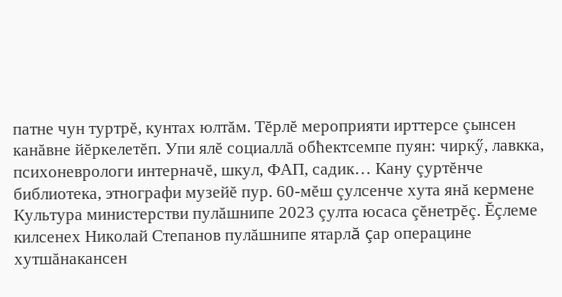патне чун туртрĕ, кунтах юлтăм. Тĕрлĕ мероприяти ирттерсе çынсен канăвне йĕркелетĕп. Упи ялĕ социаллă обћектсемпе пуян: чиркӳ, лавкка, психоневрологи интерначĕ, шкул, ФАП, садик… Кану çуртĕнче библиотека, этнографи музейĕ пур. 60-мĕш çулсенче хута янă кермене Культура министерстви пулăшнипе 2023 çулта юсаса çĕнетрĕç. Ĕçлеме килсенех Николай Степанов пулăшнипе ятарлă çар операцине хутшăнакансен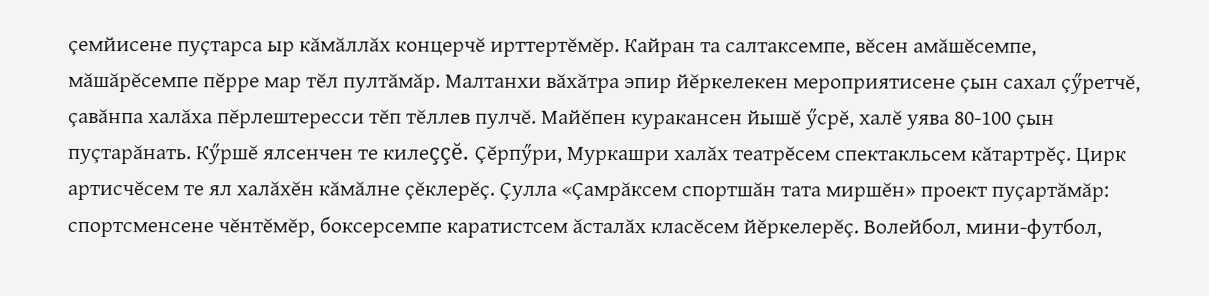çемйисене пуçтарса ыр кăмăллăх концерчĕ ирттертĕмĕр. Кайран та салтаксемпе, вĕсен амăшĕсемпе, мăшăрĕсемпе пĕрре мар тĕл пултăмăр. Малтанхи вăхăтра эпир йĕркелекен мероприятисене çын сахал çӳретчĕ, çавăнпа халăха пĕрлештересси тĕп тĕллев пулчĕ. Майĕпен куракансен йышĕ ӳсрĕ, халĕ уява 80-100 çын пуçтарăнать. Кӳршĕ ялсенчен те килеççĕ. Çĕрпӳри, Муркашри халăх театрĕсем спектакльсем кăтартрĕç. Цирк артисчĕсем те ял халăхĕн кăмăлне çĕклерĕç. Çулла «Çамрăксем спортшăн тата миршĕн» проект пуçартăмăр: спортсменсене чĕнтĕмĕр, боксерсемпе каратистсем ăсталăх класĕсем йĕркелерĕç. Волейбол, мини-футбол,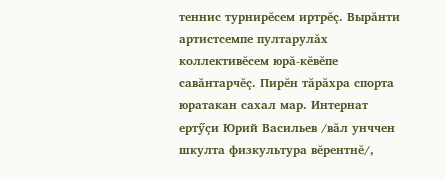теннис турнирĕсем иртрĕç. Вырăнти артистсемпе пултарулăх коллективĕсем юрă-кĕвĕпе савăнтарчĕç. Пирĕн тăрăхра спорта юратакан сахал мар. Интернат ертӳçи Юрий Васильев /вăл унччен шкулта физкультура вĕрентнĕ/,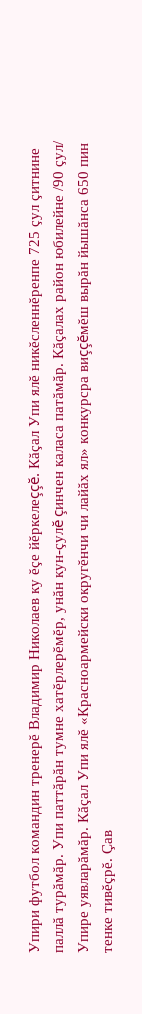Упири футбол командин тренерĕ Владимир Николаев ку ĕçе йĕркелеççĕ. Кăçал Упи ялĕ никĕсленнĕренпе 725 çул çитнине паллă турăмăр. Упи паттăрăн тумне хатĕрлерĕмĕр, унăн кун-çулĕ çинчен каласа патăмăр. Кăçалах район юбилейне /90 çул/ Упире уявларăмăр. Кăçал Упи ялĕ «Красноармейски округĕнчи чи лайăх ял» конкурсра виççĕмĕш вырăн йышăнса 650 пин тенке тивĕçрĕ. Çав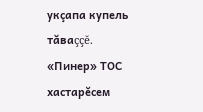укçапа купель тăваççĕ. «Пинер» ТОС хастарĕсем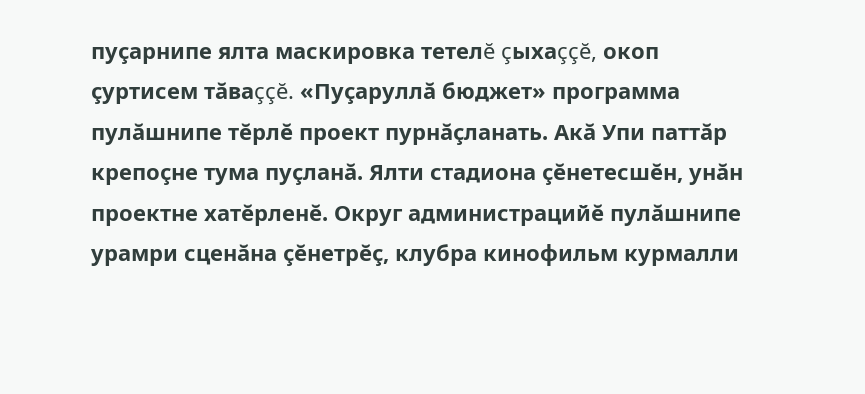пуçарнипе ялта маскировка тетелĕ çыхаççĕ, окоп çуртисем тăваççĕ. «Пуçаруллă бюджет» программа пулăшнипе тĕрлĕ проект пурнăçланать. Акă Упи паттăр крепоçне тума пуçланă. Ялти стадиона çĕнетесшĕн, унăн проектне хатĕрленĕ. Округ администрацийĕ пулăшнипе урамри сценăна çĕнетрĕç, клубра кинофильм курмалли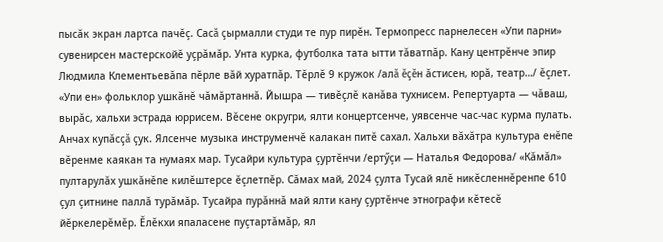пысăк экран лартса пачĕç. Сасă çырмалли студи те пур пирĕн. Термопресс парнелесен «Упи парни» сувенирсен мастерскойĕ уçрăмăр. Унта курка, футболка тата ытти тăватпăр. Кану центрĕнче эпир Людмила Клементьевăпа пĕрле вăй хуратпăр. Тĕрлĕ 9 кружок /алă ĕçĕн ăстисен, юрă, театр…/ ĕçлет. «Упи ен» фольклор ушкăнĕ чăмăртаннă. Йышра — тивĕçлĕ канăва тухнисем. Репертуарта — чăваш, вырăс, хальхи эстрада юррисем. Вĕсене округри, ялти концертсенче, уявсенче час-час курма пулать. Анчах купăсçă çук. Ялсенче музыка инструменчĕ калакан питĕ сахал. Хальхи вăхăтра культура енĕпе вĕренме каякан та нумаях мар. Тусайри культура çуртĕнчи /ертӳçи — Наталья Федорова/ «Кăмăл» пултарулăх ушкăнĕпе килĕштерсе ĕçлетпĕр. Сăмах май, 2024 çулта Тусай ялĕ никĕсленнĕренпе 610 çул çитнине паллă турăмăр. Тусайра пурăннă май ялти кану çуртĕнче этнографи кĕтесĕ йĕркелерĕмĕр. Ĕлĕкхи япаласене пуçтартăмăр, ял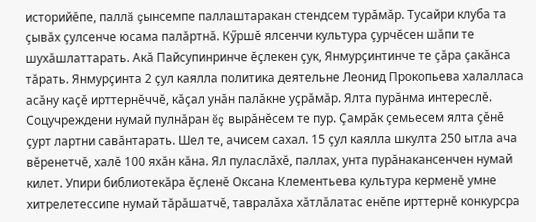историйĕпе, паллă çынсемпе паллаштаракан стендсем турăмăр. Тусайри клуба та çывăх çулсенче юсама палăртнă. Кӳршĕ ялсенчи культура çурчĕсен шăпи те шухăшлаттарать. Акă Пайсупинринче ĕçлекен çук, Янмурçинтинче те çăра çакăнса тăрать. Янмурçинта 2 çул каялла политика деятельне Леонид Прокопьева халалласа асăну каçĕ ирттернĕччĕ, кăçал унăн палăкне уçрăмăр. Ялта пурăнма интереслĕ. Соцучреждени нумай пулнăран ĕç вырăнĕсем те пур. Çамрăк çемьесем ялта çĕнĕ çурт лартни савăнтарать. Шел те, ачисем сахал. 15 çул каялла шкулта 250 ытла ача вĕренетчĕ, халĕ 100 яхăн кăна. Ял пуласлăхĕ, паллах, унта пурăнакансенчен нумай килет. Упири библиотекăра ĕçленĕ Оксана Клементьева культура керменĕ умне хитрелетессипе нумай тăрăшатчĕ, тавралăха хăтлăлатас енĕпе ирттернĕ конкурсра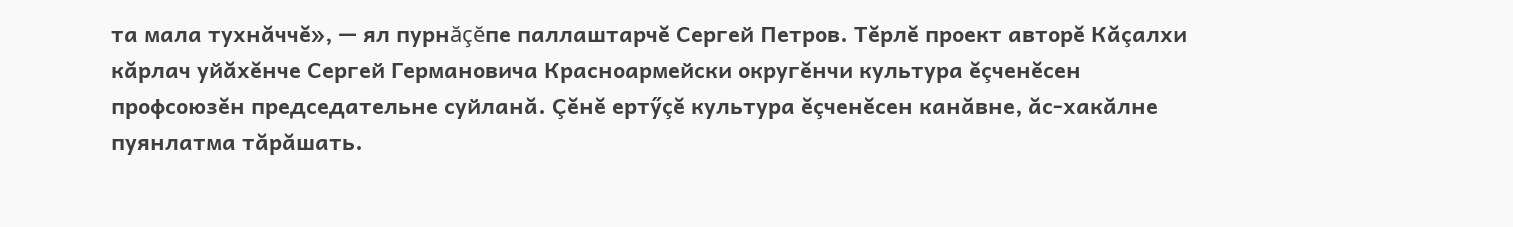та мала тухнăччĕ», — ял пурнăçĕпе паллаштарчĕ Сергей Петров. Тĕрлĕ проект авторĕ Кăçалхи кăрлач уйăхĕнче Сергей Германовича Красноармейски округĕнчи культура ĕçченĕсен профсоюзĕн председательне суйланă. Çĕнĕ ертӳçĕ культура ĕçченĕсен канăвне, ăс-хакăлне пуянлатма тăрăшать.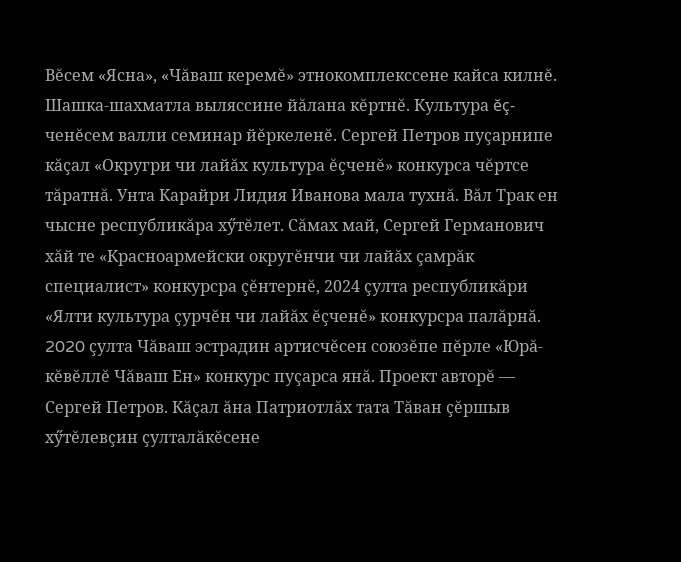Вĕсем «Ясна», «Чăваш керемĕ» этнокомплекссене кайса килнĕ. Шашка-шахматла выляссине йăлана кĕртнĕ. Культура ĕç- ченĕсем валли семинар йĕркеленĕ. Сергей Петров пуçарнипе кăçал «Округри чи лайăх культура ĕçченĕ» конкурса чĕртсе тăратнă. Унта Карайри Лидия Иванова мала тухнă. Вăл Трак ен чысне республикăра хӳтĕлет. Сăмах май, Сергей Германович хăй те «Красноармейски округĕнчи чи лайăх çамрăк специалист» конкурсра çĕнтернĕ, 2024 çулта республикăри «Ялти культура çурчĕн чи лайăх ĕçченĕ» конкурсра палăрнă. 2020 çулта Чăваш эстрадин артисчĕсен союзĕпе пĕрле «Юрă-кĕвĕллĕ Чăваш Ен» конкурс пуçарса янă. Проект авторĕ — Сергей Петров. Кăçал ăна Патриотлăх тата Тăван çĕршыв хӳтĕлевçин çулталăкĕсене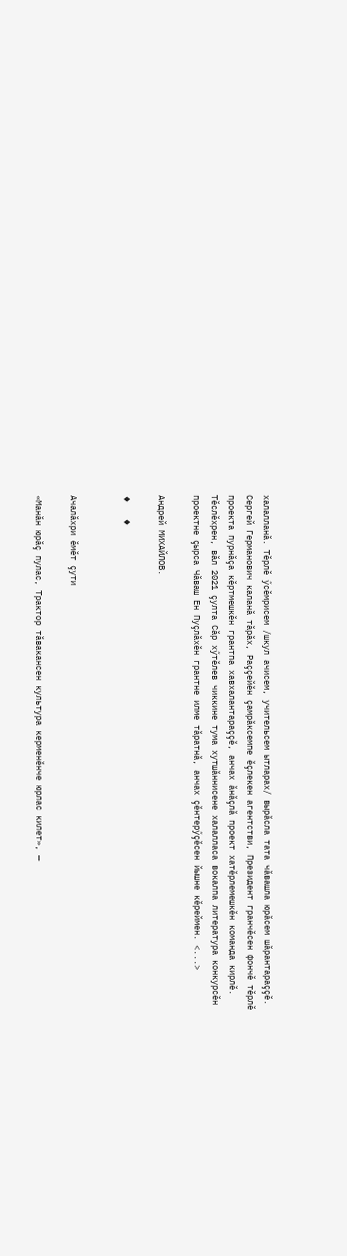халалланă. Тĕрлĕ ӳсĕмрисем /шкул ачисем, учительсем ытларах/ вырăсла тата чăвашла юрăсем шăрантараççĕ. Сергей Германович каланă тăрăх, Раççейĕн çамрăксемпе ĕçлекен агентстви, Президент гранчĕсен фончĕ тĕрлĕ проекта пурнăçа кĕртмешкĕн грантпа хавхалантараççĕ, анчах ăнăçлă проект хатĕрлемешкĕн команда кирлĕ. Тĕслĕхрен, вăл 2021 çулта Сăр хӳтĕлев чиккине тума хутшăннисене халалласа вокалпа литература конкурсĕн проектне çырса Чăваш Ен Пуçлăхĕн грантне илме тăратнă, анчах çĕнтерӳçĕсен йышне кĕреймен. <...>

Андрей МИХАЙЛОВ.

♦   ♦


Ачалăхри ĕмĕт çути

«Манăн юрăç пулас, Трактор тăвакансен культура керменĕнче юрлас килет», —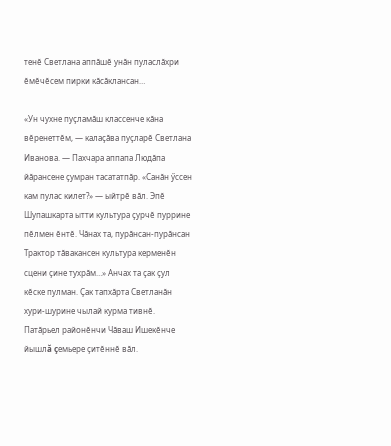тенĕ Светлана аппăшĕ унăн пуласлăхри ĕмĕчĕсем пирки кăсăклансан…

«Ун чухне пуçламăш классенче кăна вĕренеттĕм, — калаçăва пуçларĕ Светлана Иванова. — Пахчара аппапа Людăпа йăрансене çумран тасататпăр. «Санăн ӳссен кам пулас килет?» — ыйтрĕ вăл. Эпĕ Шупашкарта ытти культура çурчĕ пуррине пĕлмен ĕнтĕ. Чăнах та, пурăнсан-пурăнсан Трактор тăвакансен культура керменĕн сцени çине тухрăм…» Анчах та çак çул кĕске пулман. Çак тапхăрта Светланăн хури-шурине чылай курма тивнĕ. Патăрьел районĕнчи Чăваш Ишекĕнче йышлă çемьере çитĕннĕ вăл.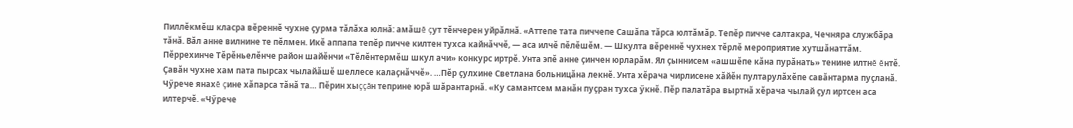Пиллĕкмĕш класра вĕреннĕ чухне çурма тăлăха юлнă: амăшĕ çут тĕнчерен уйрăлнă. «Аттепе тата пиччепе Сашăпа тăрса юлтăмăр. Тепĕр пичче салтакра, Чечняра службăра тăнă. Вăл анне вилнине те пĕлмен. Икĕ аппапа тепĕр пичче килтен тухса кайнăччĕ, — аса илчĕ пĕлĕшĕм. — Шкулта вĕреннĕ чухнех тĕрлĕ мероприятие хутшăнаттăм. Пĕррехинче Тĕрĕньелĕнче район шайĕнчи «Тĕлĕнтермĕш шкул ачи» конкурс иртрĕ. Унта эпĕ анне çинчен юрларăм. Ял çыннисем «ашшĕпе кăна пурăнать» тенине илтнĕ ĕнтĕ. Çавăн чухне хам пата пырсах чылайăшĕ шеллесе калаçнăччĕ». …Пĕр çулхине Светлана больницăна лекнĕ. Унта хĕрача чирлисене хăйĕн пултарулăхĕпе савăнтарма пуçланă. Чӳрече янахĕ çине хăпарса тăнă та… Пĕрин хыççăн теприне юрă шăрантарнă. «Ку самантсем манăн пуçран тухса ӳкнĕ. Пĕр палатăра выртнă хĕрача чылай çул иртсен аса илтерчĕ. «Чӳрече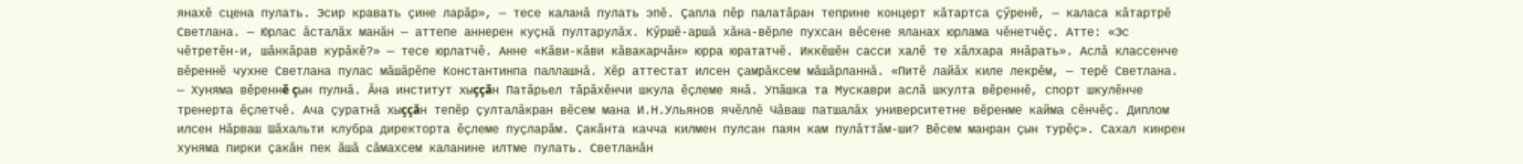янахĕ сцена пулать. Эсир кравать çине ларăр», — тесе каланă пулать эпĕ. Çапла пĕр палатăран теприне концерт кăтартса çӳренĕ, — каласа кăтартрĕ Светлана. — Юрлас ăсталăх манăн — аттепе аннерен куçнă пултарулăх. Кӳршĕ-аршă хăна-вĕрле пухсан вĕсене яланах юрлама чĕнетчĕç. Атте: «Эс чĕтретĕн-и, шăнкăрав курăкĕ?» — тесе юрлатчĕ. Анне «Кăви-кăви кăвакарчăн» юрра юрататчĕ. Иккĕшĕн сасси халĕ те хăлхара янăрать». Аслă классенче вĕреннĕ чухне Светлана пулас мăшăрĕпе Константинпа паллашнă. Хĕр аттестат илсен çамрăксем мăшăрланнă. «Питĕ лайăх киле лекрĕм, — терĕ Светлана. — Хуняма вĕреннĕ çын пулнă. Ăна институт хыççăн Патăрьел тăрăхĕнчи шкула ĕçлеме янă. Упăшка та Мускаври аслă шкулта вĕреннĕ, спорт шкулĕнче тренерта ĕçлетчĕ. Ача çуратнă хыççăн тепĕр çулталăкран вĕсем мана И.Н.Ульянов ячĕллĕ Чăваш патшалăх университетне вĕренме кайма сĕнчĕç. Диплом илсен Нăрваш Шăхальти клубра директорта ĕçлеме пуçларăм. Çакăнта качча килмен пулсан паян кам пулăттăм-ши? Вĕсем манран çын турĕç». Сахал кинрен хуняма пирки çакăн пек ăшă сăмахсем каланине илтме пулать. Светланăн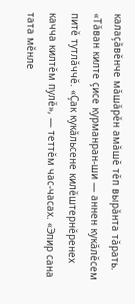калаçăвĕнче мăшăрĕн амăшĕ тĕп вырăнта тăрать. «Тăван килте çисе курманран-ши — аннен кукăлĕсем питĕ тутлăччĕ. «Çак кукăльсене килĕштернĕренех качча килтĕм пулĕ», — теттĕм час-часах. «Эпир сана тата мĕнле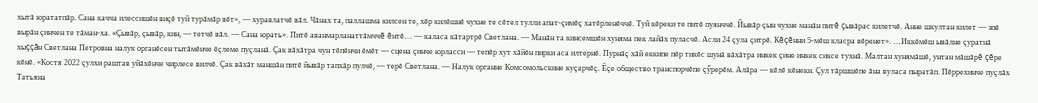хытă юрататпăр. Сана качча илессишĕн виçĕ туй турăмăр вĕт», — хуравлатчĕ вăл. Чăнах та, паллашма килсен те, хĕр килĕшнĕ чухне те сĕтел тулли апат-çимĕç хатĕрленĕччĕ. Туй кĕреки те питĕ пуянччĕ. Йывăр çын чухне манăн питĕ çывăрас килетчĕ. Анне шкултан килет — эпĕ вырăн çинчен те тăман-ха. «Çывăр, çывăр, кин, — тетчĕ вăл. — Сана юрать». Питĕ аванмарланаттăмччĕ ĕнтĕ… — каласа кăтартрĕ Светлана. — Манăн та кинсемшĕн хуняма пек лайăх пуласчĕ. Асли 24 çула çитрĕ. Кĕçĕнни 5-мĕш класра вĕренет». …Иккĕмĕш ывăлне çуратнă хыççăн Светлана Петровна налук органĕсен тытăмĕнче ĕçлеме пуçланă. Çак вăхăтра чун тĕпĕнчи ĕмĕт — сцена çинче юрласси — тепĕр хут хăйĕн пирки аса илтернĕ. Пурнăç хăй еккипе пĕр тикĕс шунă вăхăтра инкек çине инкек сиксе тухнă. Малтан хунямăшĕ, унтан мăшăрĕ çĕре кĕнĕ. «Костя 2022 çулхи раштав уйăхĕнче чирлесе вилчĕ. Çак вăхăт маншăн питĕ йывăр тапхăр пулчĕ, — терĕ Светлана. — Налук органне Комсомольскине куçарчĕç. Ĕçе общество транспорчĕпе çӳрерĕм. Алăра — кĕлĕ кĕнеки. Çул тăршшĕпе ăна вуласа пыратăп. Пĕррехинче пуçлăх Татьяна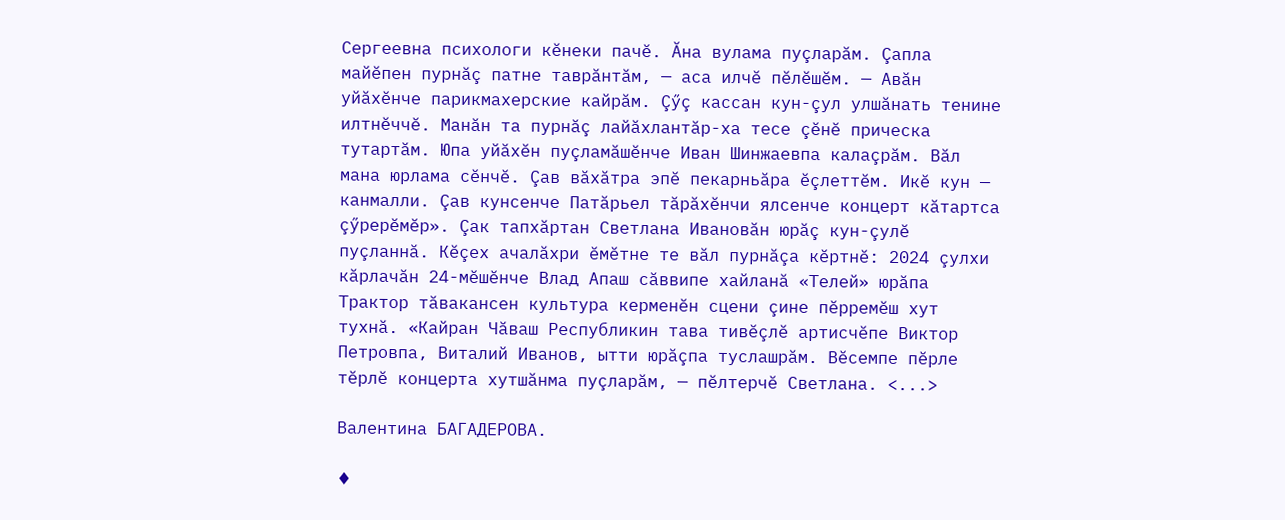Сергеевна психологи кĕнеки пачĕ. Ăна вулама пуçларăм. Çапла майĕпен пурнăç патне таврăнтăм, — аса илчĕ пĕлĕшĕм. — Авăн уйăхĕнче парикмахерские кайрăм. Çӳç кассан кун-çул улшăнать тенине илтнĕччĕ. Манăн та пурнăç лайăхлантăр-ха тесе çĕнĕ прическа тутартăм. Юпа уйăхĕн пуçламăшĕнче Иван Шинжаевпа калаçрăм. Вăл мана юрлама сĕнчĕ. Çав вăхăтра эпĕ пекарньăра ĕçлеттĕм. Икĕ кун — канмалли. Çав кунсенче Патăрьел тăрăхĕнчи ялсенче концерт кăтартса çӳрерĕмĕр». Çак тапхăртан Светлана Ивановăн юрăç кун-çулĕ пуçланнă. Кĕçех ачалăхри ĕмĕтне те вăл пурнăçа кĕртнĕ: 2024 çулхи кăрлачăн 24-мĕшĕнче Влад Апаш сăввипе хайланă «Телей» юрăпа Трактор тăвакансен культура керменĕн сцени çине пĕрремĕш хут тухнă. «Кайран Чăваш Республикин тава тивĕçлĕ артисчĕпе Виктор Петровпа, Виталий Иванов, ытти юрăçпа туслашрăм. Вĕсемпе пĕрле тĕрлĕ концерта хутшăнма пуçларăм, — пĕлтерчĕ Светлана. <...>

Валентина БАГАДЕРОВА.

♦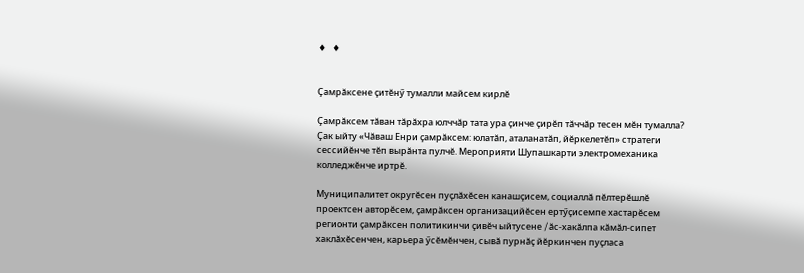♦   ♦


Çамрăксене çитĕнӳ тумалли майсем кирлĕ

Çамрăксем тăван тăрăхра юлччăр тата ура çинче çирĕп тăччăр тесен мĕн тумалла? Çак ыйту «Чăваш Енри çамрăксем: юлатăп, аталанатăп, йĕркелетĕп» стратеги сессийĕнче тĕп вырăнта пулчĕ. Мероприяти Шупашкарти электромеханика колледжĕнче иртрĕ.

Муниципалитет округĕсен пуçлăхĕсен канашçисем, социаллă пĕлтерĕшлĕ проектсен авторĕсем, çамрăксен организацийĕсен ертӳçисемпе хастарĕсем регионти çамрăксен политикинчи çивĕч ыйтусене /ăс-хакăлпа кăмăл-сипет хаклăхĕсенчен, карьера ӳсĕмĕнчен, сывă пурнăç йĕркинчен пуçласа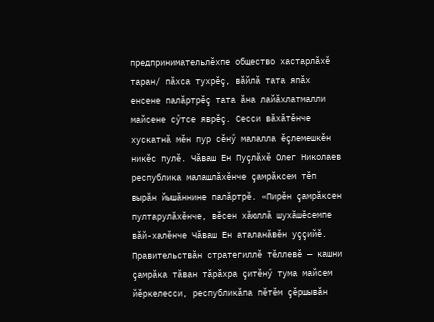предпринимательлĕхпе общество хастарлăхĕ таран/ пăхса тухрĕç, вăйлă тата япăх енсене палăртрĕç тата ăна лайăхлатмалли майсене сӳтсе яврĕç. Сесси вăхăтĕнче хускатнă мĕн пур сĕнӳ малалла ĕçлемешкĕн никĕс пулĕ. Чăваш Ен Пуçлăхĕ Олег Николаев республика малашлăхĕнче çамрăксем тĕп вырăн йышăннине палăртрĕ. «Пирĕн çамрăксен пултарулăхĕнче, вĕсен хăюллă шухăшĕсемпе вăй-халĕнче Чăваш Ен аталанăвĕн уççийĕ. Правительствăн стратегиллĕ тĕллевĕ — кашни çамрăка тăван тăрăхра çитĕнӳ тума майсем йĕркелесси, республикăпа пĕтĕм çĕршывăн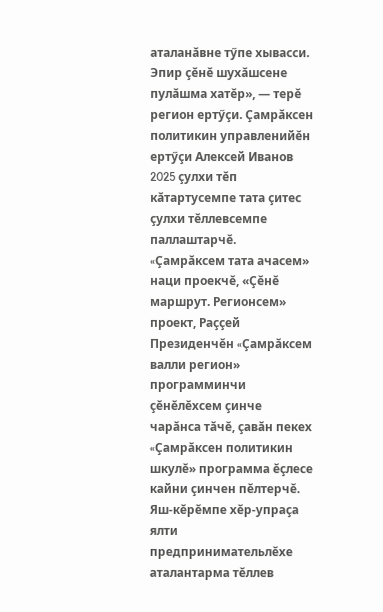аталанăвне тӳпе хывасси. Эпир çĕнĕ шухăшсене пулăшма хатĕр», — терĕ регион ертӳçи. Çамрăксен политикин управленийĕн ертӳçи Алексей Иванов 2025 çулхи тĕп кăтартусемпе тата çитес çулхи тĕллевсемпе паллаштарчĕ. «Çамрăксем тата ачасем» наци проекчĕ, «Çĕнĕ маршрут. Регионсем» проект, Раççей Президенчĕн «Çамрăксем валли регион» программинчи çĕнĕлĕхсем çинче чарăнса тăчĕ, çавăн пекех «Çамрăксен политикин шкулĕ» программа ĕçлесе кайни çинчен пĕлтерчĕ. Яш-кĕрĕмпе хĕр-упраçа ялти предпринимательлĕхе аталантарма тĕллев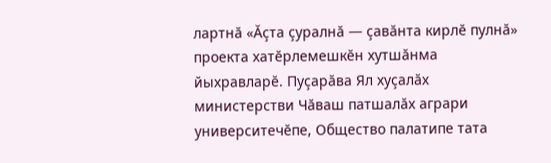лартнă «Ăçта çуралнă — çавăнта кирлĕ пулнă» проекта хатĕрлемешкĕн хутшăнма йыхравларĕ. Пуçарăва Ял хуçалăх министерстви Чăваш патшалăх аграри университечĕпе, Общество палатипе тата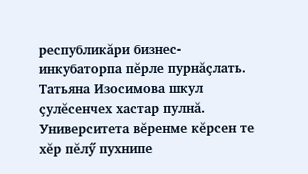республикăри бизнес-инкубаторпа пĕрле пурнăçлать. Татьяна Изосимова шкул çулĕсенчех хастар пулнă. Университета вĕренме кĕрсен те хĕр пĕлӳ пухнипе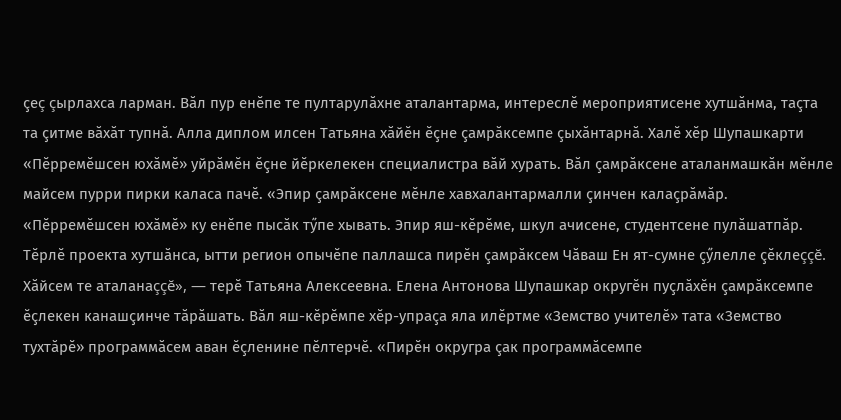çеç çырлахса ларман. Вăл пур енĕпе те пултарулăхне аталантарма, интереслĕ мероприятисене хутшăнма, таçта та çитме вăхăт тупнă. Алла диплом илсен Татьяна хăйĕн ĕçне çамрăксемпе çыхăнтарнă. Халĕ хĕр Шупашкарти «Пĕрремĕшсен юхăмĕ» уйрăмĕн ĕçне йĕркелекен специалистра вăй хурать. Вăл çамрăксене аталанмашкăн мĕнле майсем пурри пирки каласа пачĕ. «Эпир çамрăксене мĕнле хавхалантармалли çинчен калаçрăмăр. «Пĕрремĕшсен юхăмĕ» ку енĕпе пысăк тӳпе хывать. Эпир яш-кĕрĕме, шкул ачисене, студентсене пулăшатпăр. Тĕрлĕ проекта хутшăнса, ытти регион опычĕпе паллашса пирĕн çамрăксем Чăваш Ен ят-сумне çӳлелле çĕклеççĕ. Хăйсем те аталанаççĕ», — терĕ Татьяна Алексеевна. Елена Антонова Шупашкар округĕн пуçлăхĕн çамрăксемпе ĕçлекен канашçинче тăрăшать. Вăл яш-кĕрĕмпе хĕр-упраçа яла илĕртме «Земство учителĕ» тата «Земство тухтăрĕ» программăсем аван ĕçленине пĕлтерчĕ. «Пирĕн округра çак программăсемпе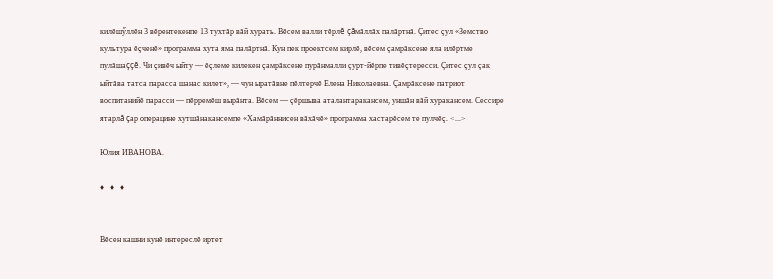килĕшӳллĕн 3 вĕрентекенпе 13 тухтăр вăй хурать. Вĕсем валли тĕрлĕ çăмăллăх палăртнă. Çитес çул «Земство культура ĕçченĕ» программа хута яма палăртнă. Кун пек проектсем кирлĕ, вĕсем çамрăксене яла илĕртме пулăшаççĕ. Чи çивĕч ыйту — ĕçлеме килекен çамрăксене пурăнмалли çурт-йĕрпе тивĕçтересси. Çитес çул çак ыйтăва татса парасса шанас килет», — чун ыратăвне пĕлтерчĕ Елена Николаевна. Çамрăксене патриот воспитанийĕ парасси — пĕрремĕш вырăнта. Вĕсем — çĕршыва аталантаракансем, уншăн вăй хуракансем. Сессире ятарлă çар операцине хутшăнакансемпе «Хамăрăннисен вăхăчĕ» программа хастарĕсем те пулчĕç. <...>

Юлия ИВАНОВА.

♦   ♦   ♦


Вĕсен кашни кунĕ интереслĕ иртет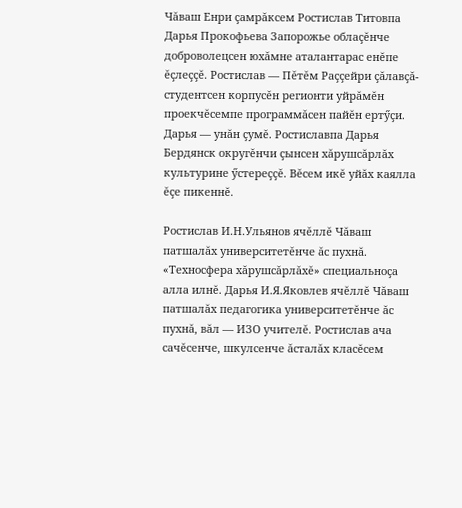Чăваш Енри çамрăксем Ростислав Титовпа Дарья Прокофьева Запорожье облаçĕнче доброволецсен юхăмне аталантарас енĕпе ĕçлеççĕ. Ростислав — Пĕтĕм Раççейри çăлавçă-студентсен корпусĕн регионти уйрăмĕн проекчĕсемпе программăсен пайĕн ертӳçи. Дарья — унăн çумĕ. Ростиславпа Дарья Бердянск округĕнчи çынсен хăрушсăрлăх культурине ӳстереççĕ. Вĕсем икĕ уйăх каялла ĕçе пикеннĕ.

Ростислав И.Н.Ульянов ячĕллĕ Чăваш патшалăх университетĕнче ăс пухнă. «Техносфера хăрушсăрлăхĕ» специальноçа алла илнĕ. Дарья И.Я.Яковлев ячĕллĕ Чăваш патшалăх педагогика университетĕнче ăс пухнă, вăл — ИЗО учителĕ. Ростислав ача сачĕсенче, шкулсенче ăсталăх класĕсем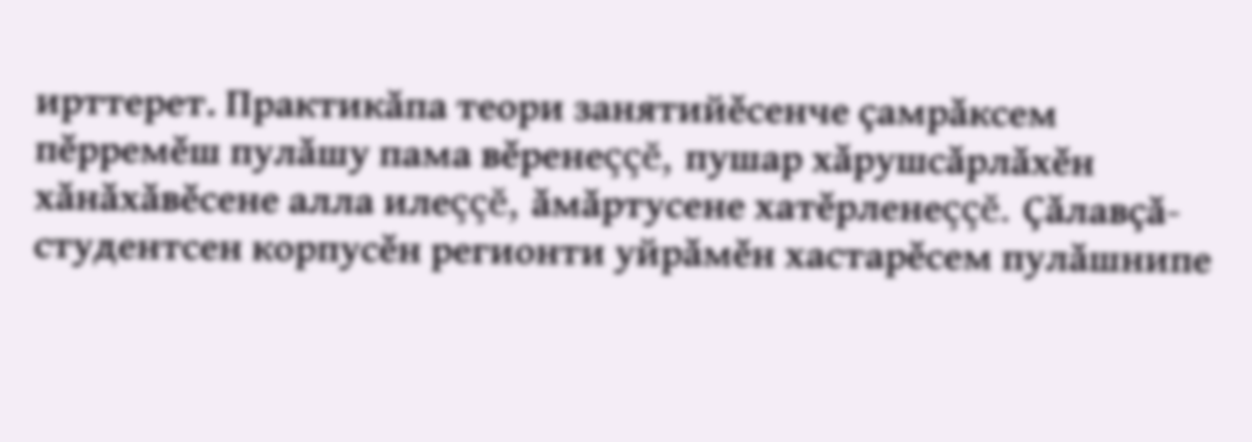ирттерет. Практикăпа теори занятийĕсенче çамрăксем пĕрремĕш пулăшу пама вĕренеççĕ, пушар хăрушсăрлăхĕн хăнăхăвĕсене алла илеççĕ, ăмăртусене хатĕрленеççĕ. Çăлавçă-студентсен корпусĕн регионти уйрăмĕн хастарĕсем пулăшнипе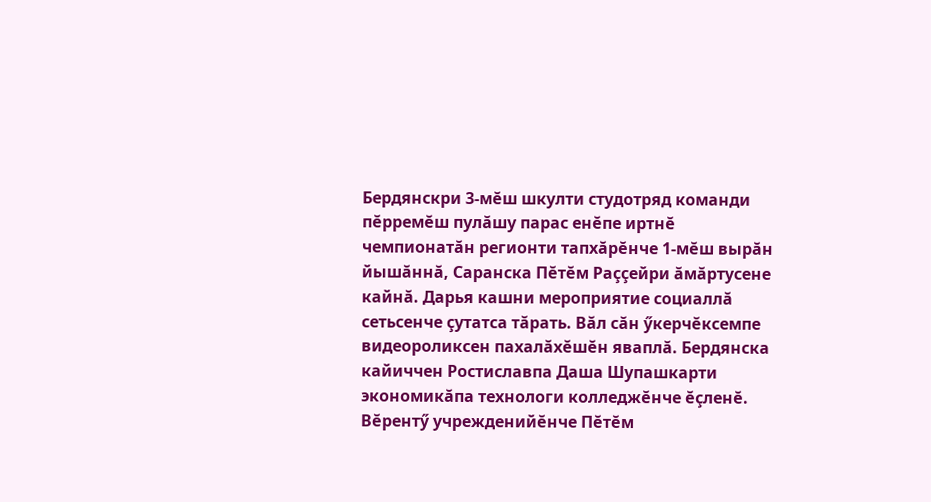Бердянскри 3-мĕш шкулти студотряд команди пĕрремĕш пулăшу парас енĕпе иртнĕ чемпионатăн регионти тапхăрĕнче 1-мĕш вырăн йышăннă, Саранска Пĕтĕм Раççейри ăмăртусене кайнă. Дарья кашни мероприятие социаллă сетьсенче çутатса тăрать. Вăл сăн ӳкерчĕксемпе видеороликсен пахалăхĕшĕн яваплă. Бердянска кайиччен Ростиславпа Даша Шупашкарти экономикăпа технологи колледжĕнче ĕçленĕ. Вĕрентӳ учрежденийĕнче Пĕтĕм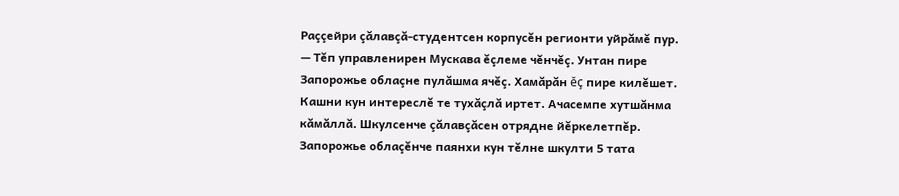Раççейри çăлавçă-студентсен корпусĕн регионти уйрăмĕ пур. — Тĕп управленирен Мускава ĕçлеме чĕнчĕç. Унтан пире Запорожье облаçне пулăшма ячĕç. Хамăрăн ĕç пире килĕшет. Кашни кун интереслĕ те тухăçлă иртет. Ачасемпе хутшăнма кăмăллă. Шкулсенче çăлавçăсен отрядне йĕркелетпĕр. Запорожье облаçĕнче паянхи кун тĕлне шкулти 5 тата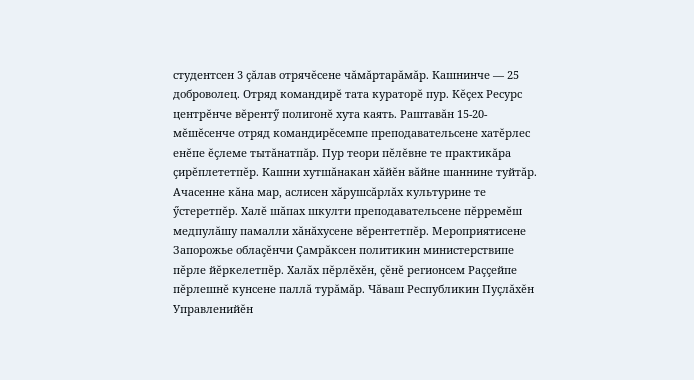студентсен 3 çăлав отрячĕсене чăмăртарăмăр. Кашнинче — 25 доброволец. Отряд командирĕ тата кураторĕ пур. Кĕçех Ресурс центрĕнче вĕрентӳ полигонĕ хута каять. Раштавăн 15-20-мĕшĕсенче отряд командирĕсемпе преподавательсене хатĕрлес енĕпе ĕçлеме тытăнатпăр. Пур теори пĕлĕвне те практикăра çирĕплететпĕр. Кашни хутшăнакан хăйĕн вăйне шаннине туйтăр. Ачасенне кăна мар, аслисен хăрушсăрлăх культурине те ӳстеретпĕр. Халĕ шăпах шкулти преподавательсене пĕрремĕш медпулăшу памалли хăнăхусене вĕрентетпĕр. Мероприятисене Запорожье облаçĕнчи Çамрăксен политикин министерствипе пĕрле йĕркелетпĕр. Халăх пĕрлĕхĕн, çĕнĕ регионсем Раççейпе пĕрлешнĕ кунсене паллă турăмăр. Чăваш Республикин Пуçлăхĕн Управленийĕн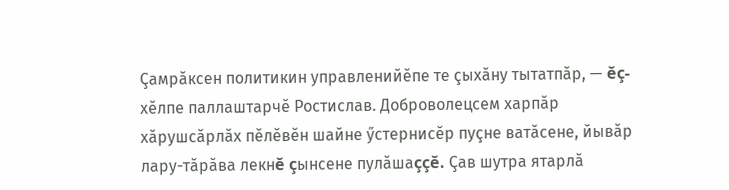Çамрăксен политикин управленийĕпе те çыхăну тытатпăр, — ĕç-хĕлпе паллаштарчĕ Ростислав. Доброволецсем харпăр хăрушсăрлăх пĕлĕвĕн шайне ӳстернисĕр пуçне ватăсене, йывăр лару-тăрăва лекнĕ çынсене пулăшаççĕ. Çав шутра ятарлă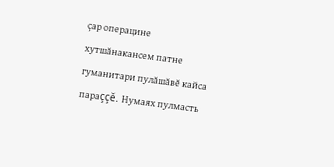çар операцине хутшăнакансем патне гуманитари пулăшăвĕ кайса параççĕ. Нумаях пулмасть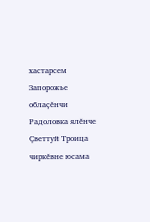хастарсем Запорожье облаçĕнчи Радоловка ялĕнче Çветтуй Троица чиркĕвне юсама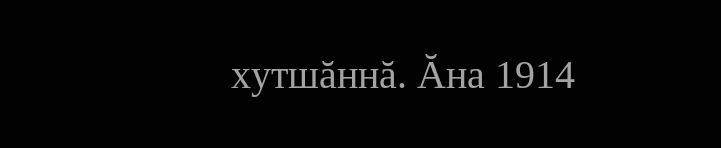хутшăннă. Ăна 1914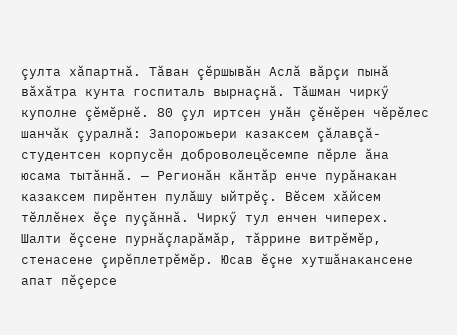çулта хăпартнă. Тăван çĕршывăн Аслă вăрçи пынă вăхăтра кунта госпиталь вырнаçнă. Тăшман чиркӳ куполне çĕмĕрнĕ. 80 çул иртсен унăн çĕнĕрен чĕрĕлес шанчăк çуралнă: Запорожьери казаксем çăлавçă-студентсен корпусĕн доброволецĕсемпе пĕрле ăна юсама тытăннă. — Регионăн кăнтăр енче пурăнакан казаксем пирĕнтен пулăшу ыйтрĕç. Вĕсем хăйсем тĕллĕнех ĕçе пуçăннă. Чиркӳ тул енчен чиперех. Шалти ĕçсене пурнăçларăмăр, тăррине витрĕмĕр, стенасене çирĕплетрĕмĕр. Юсав ĕçне хутшăнакансене апат пĕçерсе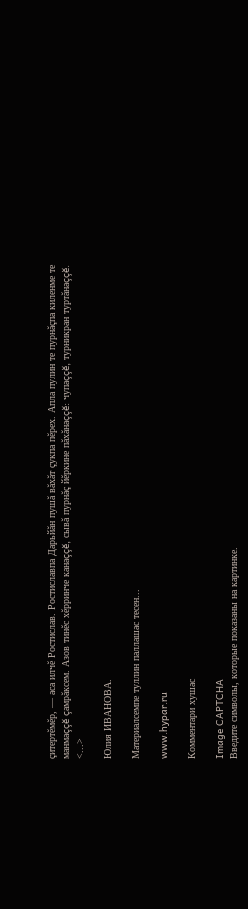çитертĕмĕр, — аса илчĕ Ростислав. Ростиславпа Дарьйăн пушă вăхăт çукпа пĕрех. Апла пулин те пурнăçпа киленме те манмаççĕ çамрăксем. Азов тинĕс хĕрринче канаççĕ, сывă пурнăç йĕркине пăхăнаççĕ: чупаççĕ, турникран туртăнаççĕ. <...>

Юлия ИВАНОВА.

Материалсемпе туллин паллашас тесен...

www.hypar.ru

Комментари хушас

Image CAPTCHA
Введите символы, которые показаны на картинке.